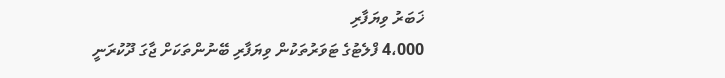ޚަބަރު ވިޔަފާރި
4،000 ފްލެޓުގެ ޓަވަރުތަކުން ވިޔަފާރި ބޭނުންތަކަށް ޖާގަ ދޫކުރަނީ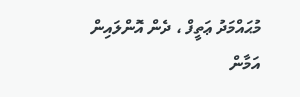މުޙައްމަދު ޢަތީފް ، ދެން އޮންލައިން
އަމާން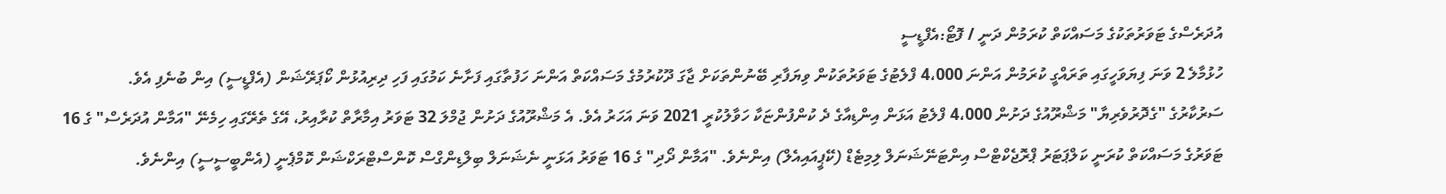އުދަރެސްގެ ޓަވަރުތަކުގެ މަސައްކަތް ކުރަމުން ދަނީ / ފޮޓޯ:އެފްޑީސީ
ހުޅުމާލެ 2 ވަނަ ފިޔަވަހީގައި ތަރައްގީ ކުރަމުން އަންނަ 4،000 ފްލެޓުގެ ޓަވަރުތަކުން ވިޔަފާރި ބޭނުންތަކަށް ޖާގަ ދޫކުރުމުގެ މަސައްކަތް އަންނަ ހަފުތާގައި ފަށާނެ ކަމުގައި ފަހި ދިރިއުޅުން ކޯޕަރޭޝަން (އެފްޑީސީ) އިން ބުނެފި އެވެ.
ސަރުކާރުގެ "ގެދޮރުވެރިޔާ" މަޝްރޫއުގެ ދަށުން 4،000 ފްލެޓު އަޅަން އިންޑިއާގެ ދެ ކުންފުންޏަކާ ހަވާލުކުރީ 2021 ވަނަ އަހަރު އެވެ. އެ މަޝްރޫއުގެ ދަށުން ޖުމްލަ 32 ޓަވަރު އިމާރާތް ކުރާއިރު، އޭގެ ތެރޭގައި ހިމެނޭ "އަމާން އުދަރެސް" ގެ 16 ޓަވަރުގެ މަސައްކަތް ކުރަނީ ކަލްޕަޓަރު ޕްރޮޖެކްޓްސް އިންޓަނޭޝަނަލް ލިމިޓެޑް (ކޭޕީއައިއެލް) އިންނެވެ. "އަމާން ދޯދި" ގެ 16 ޓަވަރު އަޅަނީ ނެޝަނަލް ބިލްޑިންގްސް ކޮންސްޓްރަކްޝަން ކޮމްޕެނީ (އެންބީސީސީ) އިންނެވެ.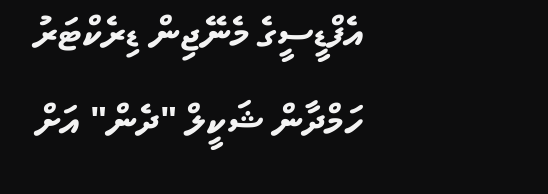އެފްޑީސީގެ މެނޭޖިން ޑިރެކްޓަރު ހަމްދާން ޝަކީލް "ދެން" އަށް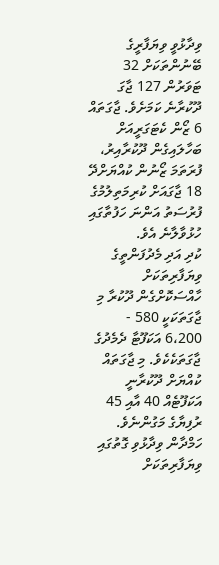ވިދާޅުވީ ވިޔަފާރީގެ ބޭނުންތަކަށް 32 ޓަވަރުން 127 ޖާގަ ދޫކުރާނެ ކަމަށެވެ. ޖާގަތައް 6 ޒޯން ކެޓަގަރީއަށް ބަހާލައިގެން ދޫކުރާއިރު، ފުރަތަމަ ޒޯނުން ކުއްޔަށްދޭ 18 ޖާގައަށް ކުރިމަތިލުމުގެ ފުރުސަތު އަންނަ ހަފުތާގައި ހުޅުވާލާނެ އެވެ.
ކުދި އަދި މެދުފަންތީގެ ވިޔަފާރިތަކަށް ހާއްސަކޮށްގެން ދޫކުރާ މި ޖާގަތަކަކީ 580 - 6،200 އަކަފޫޓާ ދެމެދުގެ ޖާގަތަކެކެވެ. މި ޖާގަތައް ކުއްޔަށް ދޫކުރާނީ އަކަފޫޓެއް 40 އާއި 45 ރުފިޔާގެ މަގުންނެވެ.
ހަމްދާން ވިދާޅުވި ގޮތުގައި ވިޔަފާރިތަކަށް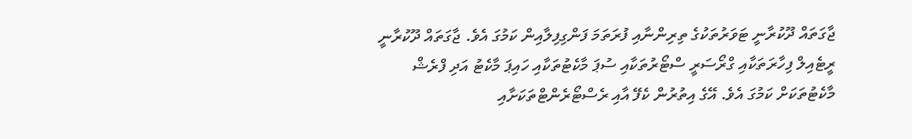ޖާގަތައް ދޫކުރާނީ ޓަވަރުތަކުގެ ތިރިންނާއި ފުރަތަމަ ފަންގިފިލާއިން ކަމުގަ އެވެ. ޖާގަތައް ދޫކުރާނީ ރީޓެއިލް ފިހާރަތަކާއި ގްރޯސަރީ ސްޓޯރުތަކާއި ސުޕަ މާކެޓުތަކާއި ހައިޕަ މާކެޓު އަދި ފްރެޝް މާކެޓުތަކަށް ކަމުގަ އެވެ. އޭގެ އިތުރުން ކެފޭ އާއި ރެސްޓޯރެންޓްތަކަށާއި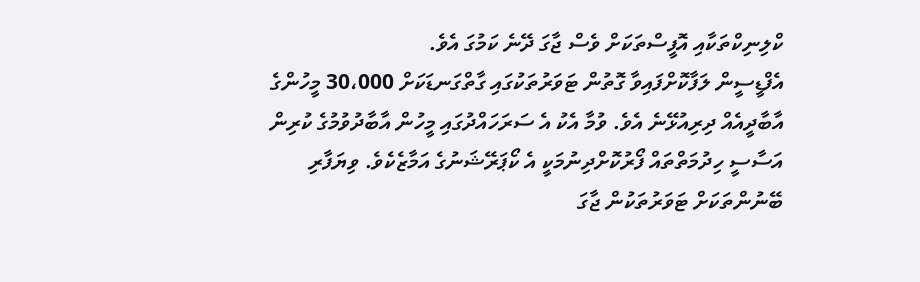ކްލިނިކްތަކާއި އޮފީސްތަކަށް ވެސް ޖާގަ ދޭނެ ކަމުގަ އެވެ.
އެފްޑީސީން ލަފާކޮށްފައިވާ ގޮތުން ޓަވަރުތަކުގައި ގާތްގަނޑަކަށް 30،000 މީހުންގެ އާބާދީއެއް ދިރިއުޅޭނެ އެވެ. ވުމާ އެކު އެ ސަރަހައްދުގައި މީހުން އާބާދުވުމުގެ ކުރިން އަސާސީ ހިދުމަތްތައް ފޯރުކޮށްދިނުމަކީ އެ ކޯޕަރޭޝަނުގެ އަމާޒެކެވެ. ވިޔަފާރި ބޭނުންތަކަށް ޓަވަރުތަކުން ޖާގަ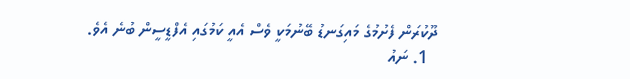ދޫކުރަން ފެށުމުގެ މައިގަނޑު ބޭނުމަކީ ވެސް އެއީ ކަމުގައި އެފްޑީސީން ބުނެ އެވެ.
  1. ނައު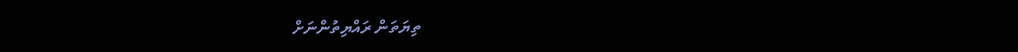ތިޔަތަން ރައްޔިތުންނަށް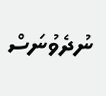ނުދެވުނަސް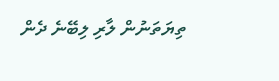ތިޔަތަނުން ލާރި ލިބޭނެ ދެން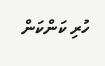ހުރި ކަންކަން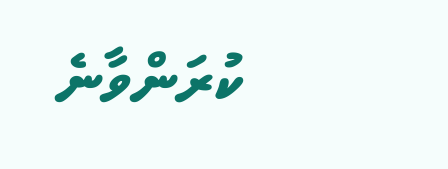ކުރަންވާނެ